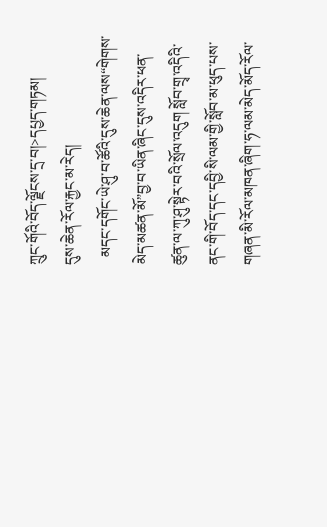ཀྲུང་གོའི་བོད་ལྗོངས་དྲ་བ།>དཔྱད་གཏམ།
དུས་ཆེན་རོལ་རྐྱང་མ་རེད།
  མདང་དགོང་ཡེ་ཤུ་བ་ཚོའི་དུས་ཆེན་ལས“གེགས་མེད་མཚན་མོ”བྱ་བ་ཡིན་ཞིང་དུས་འདིར་ཕན་ཚུན་ལ་ཀུ་ཤུ་སྟེར་བའི་སྲོལ་འདུག སློབ་གྲྭ་འདིའི་ནང་གི་བོད་དང་དབྱི་སི་ལམ་གྱི་སློབ་མ་ཕུད་པས་གཞན་མི་རོལ་མཁན་ཞིག་ཧ་ལམ་མེད་མོད་རོལ་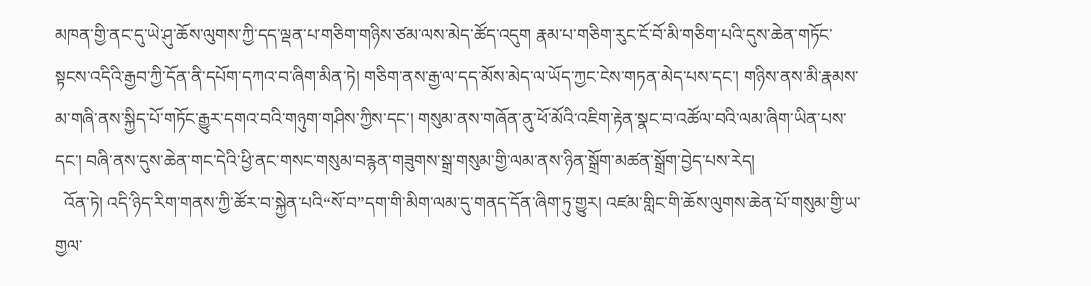མཁན་གྱི་ནང་དུ་ཡེ་ཤུ་ཆོས་ལུགས་ཀྱི་དད་ལྡན་པ་གཅིག་གཉིས་ཙམ་ལས་མེད་ཚོད་འདུག རྣམ་པ་གཅིག་རུང་ངོ་བོ་མི་གཅིག་པའི་དུས་ཆེན་གཏོང་སྟངས་འདིའི་རྒྱབ་ཀྱི་དོན་ནི་དཔོག་དཀའ་བ་ཞིག་མིན་ཏེ། གཅིག་ནས་རྒྱ་ལ་དད་མོས་མེད་ལ་ཡོད་ཀྱང་ངེས་གཏན་མེད་པས་དང་། གཉིས་ནས་མི་རྣམས་མ་གཞི་ནས་སྐྱིད་པོ་གཏོང་རྒྱུར་དགའ་བའི་གཉུག་གཤིས་ཀྱིས་དང་། གསུམ་ནས་གཞོན་ནུ་ཕོ་མོའི་འཇིག་རྟེན་སྣང་བ་འཚོལ་བའི་ལམ་ཞིག་ཡིན་པས་དང་། བཞི་ནས་དུས་ཆེན་གང་དེའི་ཕྱི་ནང་གསང་གསུམ་བརྙན་གཟུགས་སྒྲ་གསུམ་གྱི་ལམ་ནས་ཉིན་སྒྲོག་མཚན་སྒྲོག་བྱེད་པས་རེད།
  འོན་ཏེ། འདི་ཉིད་རིག་གནས་ཀྱི་ཚོར་བ་སྐྱེན་པའི“སོ་བ”དག་གི་མིག་ལམ་དུ་གནད་དོན་ཞིག་ཏུ་གྱུར། འཛམ་གླིང་གི་ཆོས་ལུགས་ཆེན་པོ་གསུམ་གྱི་ཡ་གྱལ་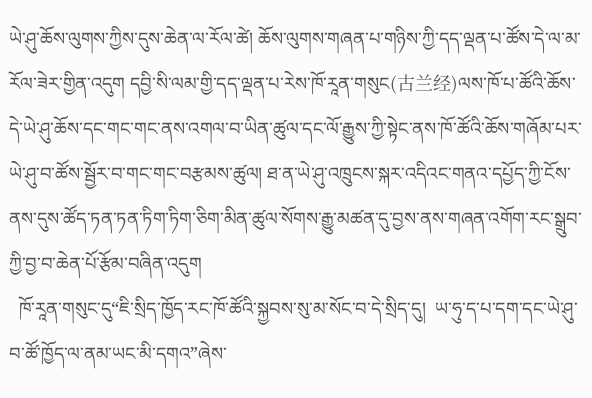ཡེ་ཤུ་ཆོས་ལུགས་ཀྱིས་དུས་ཆེན་ལ་རོལ་ཚེ། ཆོས་ལུགས་གཞན་པ་གཉིས་ཀྱི་དད་ལྡན་པ་ཚོས་དེ་ལ་མ་རོལ་ཟེར་གྱིན་འདུག དབྱི་སི་ལམ་གྱི་དད་ལྡན་པ་རེས་ཁོ་རཱན་གསུང(古兰经)ལས་ཁོ་པ་ཚོའི་ཆོས་དེ་ཡེ་ཤུ་ཆོས་དང་གང་གང་ནས་འགལ་བ་ཡིན་ཚུལ་དང་ལོ་རྒྱུས་ཀྱི་སྟེང་ནས་ཁོ་ཚོའི་ཆོས་གཞོམ་པར་ཡེ་ཤུ་བ་ཚོས་སྦྱོར་བ་གང་གང་བརྩམས་ཚུལ། ཐ་ན་ཡེ་ཤུ་འཁྲུངས་སྐར་འདིའང་གནའ་དཔྱོད་ཀྱི་ངོས་ནས་དུས་ཚོད་ཏན་ཏན་ཏིག་ཏིག་ཅིག་མིན་ཚུལ་སོགས་རྒྱུ་མཚན་དུ་བྱས་ནས་གཞན་འགོག་རང་སྒྲུབ་ཀྱི་བྱ་བ་ཆེན་པོ་རྩོམ་བཞིན་འདུག
  ཁོ་རཱན་གསུང་དུ“ཇི་སྲིད་ཁྱོད་རང་ཁོ་ཚོའི་སྐྱབས་སུ་མ་སོང་བ་དེ་སྲིད་དུ།  ཡ་ཧུ་ད་པ་དག་དང་ཡེ་ཤུ་བ་ཚོ་ཁྱོད་ལ་ནམ་ཡང་མི་དགའ”ཞེས་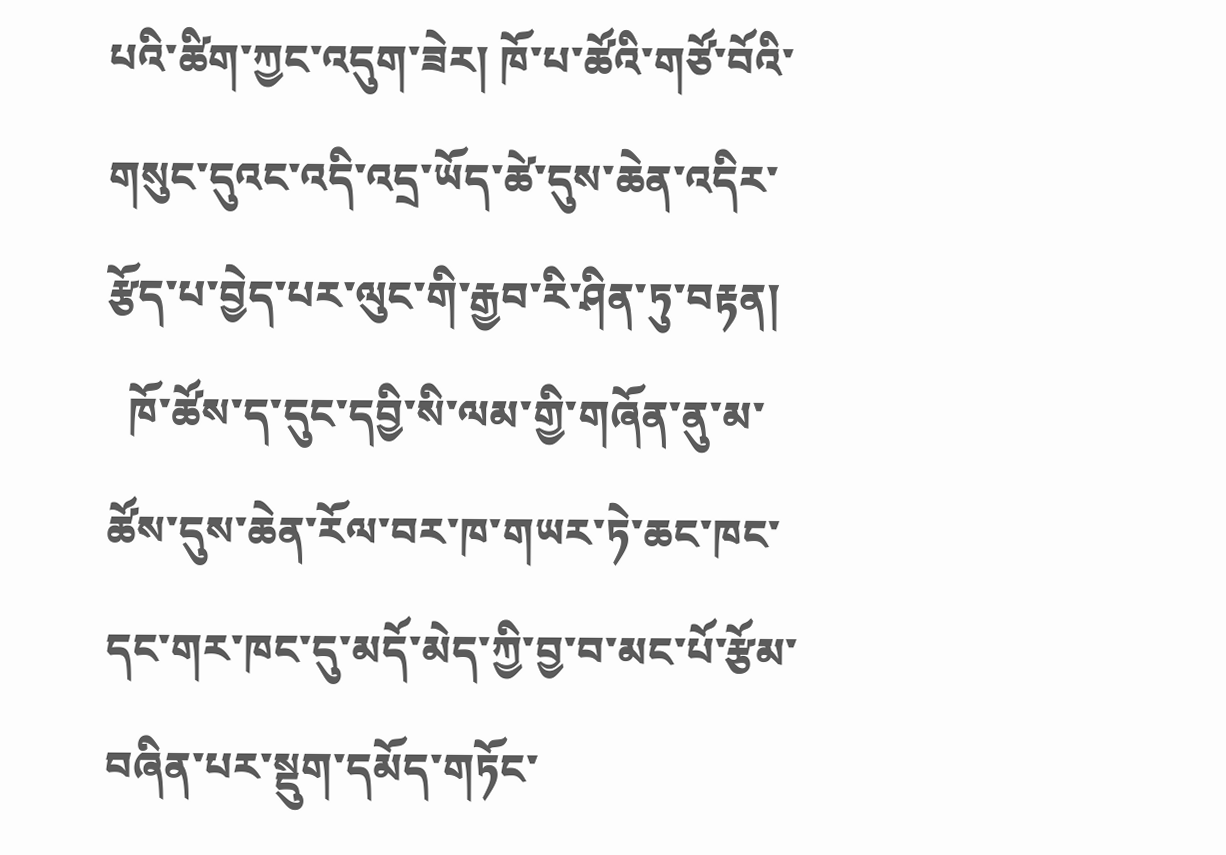པའི་ཚིག་ཀྱང་འདུག་ཟེར། ཁོ་པ་ཚོའི་གཙོ་བོའི་གསུང་དུའང་འདི་འདྲ་ཡོད་ཚེ་དུས་ཆེན་འདིར་རྩོད་པ་བྱེད་པར་ལུང་གི་རྒྱབ་རི་ཤིན་ཏུ་བརྟན།
  ཁོ་ཚོས་ད་དུང་དབྱི་སི་ལམ་གྱི་གཞོན་ནུ་མ་ཚོས་དུས་ཆེན་རོལ་བར་ཁ་གཡར་ཏེ་ཆང་ཁང་དང་གར་ཁང་དུ་མདོ་མེད་ཀྱི་བྱ་བ་མང་པོ་རྩོམ་བཞིན་པར་སྡུག་དམོད་གཏོང་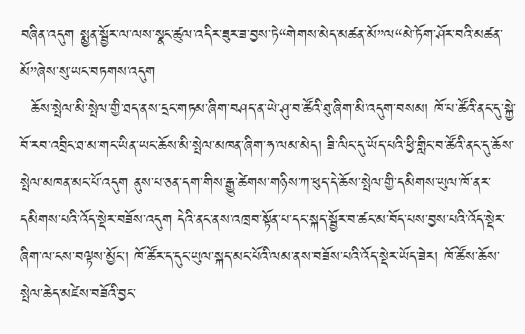བཞིན་འདུག སྨྱན་སྦྱོར་ལ་ལས་སྣང་ཚུལ་འདིར་ཟུར་ཟ་བྱས་ཏེ“གེགས་མེད་མཚན་མོ”ལ“མེ་ཏོག་ཤོར་བའི་མཚན་མོ”ཞེས་སུ་ཡང་བཏགས་འདུག
  ཆོས་སྤེལ་མི་སྤེལ་གྱི་ཐད་ནས་དྲང་གཏམ་ཞིག་བཤད་ན་ཡེ་ཤུ་བ་ཚོའི་ཐུ་ཞིག་མི་འདུག་བསམ། ཁོ་པ་ཚོའི་ནང་དུ་སྐྱེ་བོ་རབ་འབྲིང་ཐ་མ་གང་ཡིན་ཡང་ཆོས་མི་སྤེལ་མཁན་ཞིག་ཧ་ལམ་མེད། ཟི་ལིང་དུ་ཡོད་པའི་ཕྱི་གླིང་བ་ཚོའི་ནང་དུ་ཆོས་སྤེལ་མཁན་མང་པོ་འདུག ནུས་པ་ཅན་དག་གིས་རྒྱུ་ཚེགས་གཉིས་ཀ་ཕུད་དེ་ཆོས་སྤེལ་གྱི་དམིགས་ཡུལ་ཁོ་ནར་དམིགས་པའི་འོད་སྡེར་བཟོས་འདུག དེའི་ནང་ནས་འཁྲབ་སྟོན་པ་དང་སྐད་སྦྱོར་བ་ཚང་མ་བོད་པས་བྱས་པའི་འོད་སྡེར་ཞིག་ལ་ངས་བལྟས་མྱོང་། ཁོ་ཚོར་ད་དུང་ཡུལ་སྐད་མང་པོའི་ལམ་ནས་བཟོས་པའི་འོད་སྡེར་ཡོད་ཟེར། ཁོ་ཚོས་ཆོས་སྤེལ་ཆེད་མཛེས་བཟོའི་བྱང་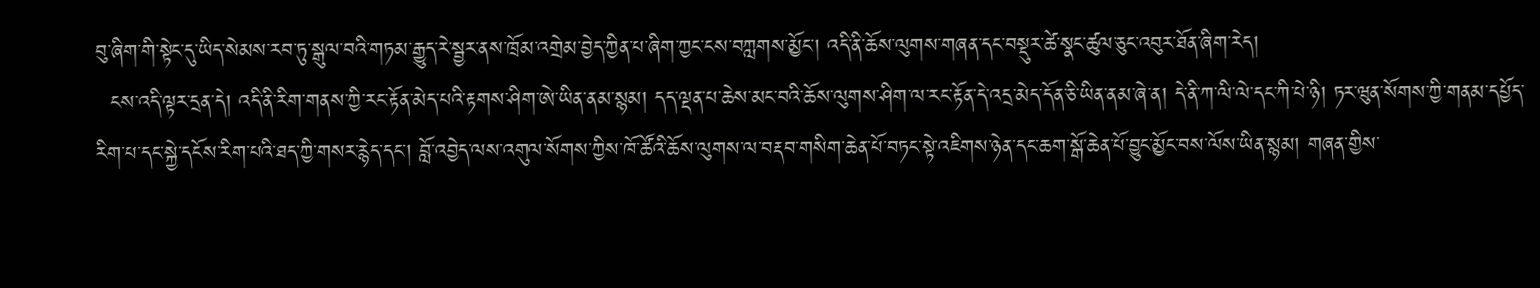བུ་ཞིག་གི་སྟེང་དུ་ཡིད་སེམས་རབ་ཏུ་སྒུལ་བའི་གཏམ་རྒྱུད་རེ་སྦྱར་ནས་ཁྲོམ་འགྲེམ་བྱེད་ཀྱིན་པ་ཞིག་ཀྱང་ངས་བཀླགས་མྱོང་། འདི་ནི་ཆོས་ལུགས་གཞན་དང་བསྡུར་ཚེ་སྣང་ཚུལ་ཅུང་འབུར་ཐོན་ཞིག་རེད།
  ངས་འདི་ལྟར་དྲན་དེ། འདི་ནི་རིག་གནས་ཀྱི་རང་རྟོན་མེད་པའི་རྟགས་ཤིག་ཨེ་ཡིན་ནམ་སྙམ། དད་ལྡན་པ་ཆེས་མང་བའི་ཆོས་ལུགས་ཤིག་ལ་རང་རྟོན་དེ་འདྲ་མེད་དོན་ཅི་ཡིན་ནམ་ཞེ་ན། དེ་ནི་ཀ་ལི་ལེ་དང་ཀི་པེ་ཉི། ཏར་ཝུན་སོགས་ཀྱི་གནམ་དཔྱོད་རིག་པ་དང་སྐྱེ་དངོས་རིག་པའི་ཐད་ཀྱི་གསར་རྙེད་དང་། བློ་འབྱེད་ལས་འགུལ་སོགས་ཀྱིས་ཁོ་ཚོའི་ཆོས་ལུགས་ལ་བརྡབ་གསིག་ཆེན་པོ་བཏང་སྟེ་འཇིགས་ཉེན་དང་ཆག་སྒོ་ཆེན་པོ་བྱུང་མྱོང་བས་ལོས་ཡིན་སྙམ། གཞན་གྱིས་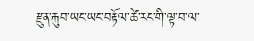རྫུན་རྐུབ་ཡང་ཡང་བརྟོལ་ཚེ་རང་གི་ལྟ་བ་ལ་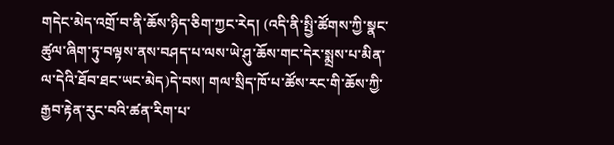གདེང་མེད་འགྲོ་བ་ནི་ཆོས་ཉིད་ཅིག་ཀྱང་རེད། (འདི་ནི་སྤྱི་ཚོགས་ཀྱི་སྣང་ཚུལ་ཞིག་ཏུ་བལྟས་ནས་བཤད་པ་ལས་ཡེ་ཤུ་ཆོས་གང་དེར་སྨྲས་པ་མིན་ལ་དེའི་ཐོབ་ཐང་ཡང་མེད)དེ་བས། གལ་སྲིད་ཁོ་པ་ཚོས་རང་གི་ཆོས་ཀྱི་རྒྱབ་རྟེན་རུང་བའི་ཚན་རིག་པ་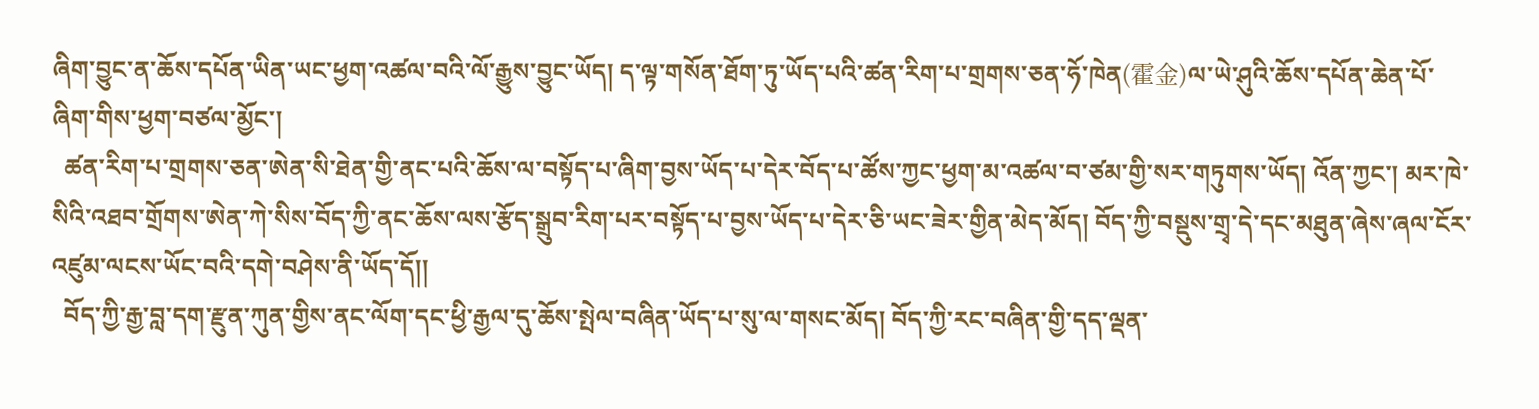ཞིག་བྱུང་ན་ཆོས་དཔོན་ཡིན་ཡང་ཕྱག་འཚལ་བའི་ལོ་རྒྱུས་བྱུང་ཡོད། ད་ལྟ་གསོན་ཐོག་ཏུ་ཡོད་པའི་ཚན་རིག་པ་གྲགས་ཅན་ཧོ་ཁེན(霍金)ལ་ཡེ་ཤུའི་ཆོས་དཔོན་ཆེན་པོ་ཞིག་གིས་ཕྱག་བཙལ་མྱོང་།
  ཚན་རིག་པ་གྲགས་ཅན་ཨེན་སི་ཐེན་གྱི་ནང་པའི་ཆོས་ལ་བསྟོད་པ་ཞིག་བྱས་ཡོད་པ་དེར་བོད་པ་ཚོས་ཀྱང་ཕྱག་མ་འཚལ་བ་ཙམ་གྱི་སར་གཏུགས་ཡོད། འོན་ཀྱང་། མར་ཁེ་སིའི་འཐབ་གྲོགས་ཨེན་ཀེ་སིས་བོད་ཀྱི་ནང་ཆོས་ལས་རྩོད་སྒྲུབ་རིག་པར་བསྟོད་པ་བྱས་ཡོད་པ་དེར་ཅི་ཡང་ཟེར་གྱིན་མེད་མོད། བོད་ཀྱི་བསྡུས་གྲྭ་དེ་དང་མཐུན་ཞེས་ཞལ་ངོར་འཛུམ་ལངས་ཡོང་བའི་དགེ་བཤེས་ནི་ཡོད་དོ།།
  བོད་ཀྱི་རྒྱ་བླ་དག་རྫུན་ཀུན་གྱིས་ནང་ལོག་དང་ཕྱི་རྒྱལ་དུ་ཆོས་སྤེལ་བཞིན་ཡོད་པ་སུ་ལ་གསང་མོད། བོད་ཀྱི་རང་བཞིན་གྱི་དད་ལྡན་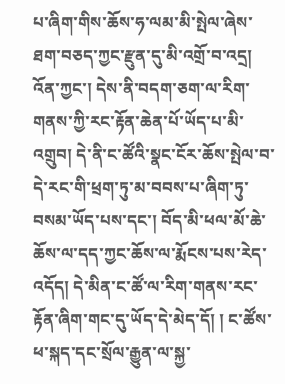པ་ཞིག་གིས་ཆོས་ཧ་ལམ་མི་སྤེལ་ཞེས་ཐག་བཅད་ཀྱང་རྫུན་དུ་མི་འགྲོ་བ་འདྲ། འོན་ཀྱང་། དེས་ནི་བདག་ཅག་ལ་རིག་གནས་ཀྱི་རང་རྟོན་ཆེན་པོ་ཡོད་པ་མི་འགྲུབ། དེ་ནི་ང་ཚོའི་སྣང་ངོར་ཆོས་སྤེལ་བ་དེ་རང་གི་ཕྲག་ཏུ་མ་བབས་པ་ཞིག་ཏུ་བསམ་ཡོད་པས་དང་། བོད་མི་ཕལ་མོ་ཆེ་ཆོས་ལ་དད་ཀྱང་ཆོས་ལ་རྨོངས་པས་རེད་འདོད། དེ་མིན་ང་ཚོ་ལ་རིག་གནས་རང་རྟོན་ཞིག་གང་དུ་ཡོད་དེ་མེད་དོ། ། ང་ཚོས་ཕ་སྐད་དང་སྲོལ་རྒྱུན་ལ་སྐྱ་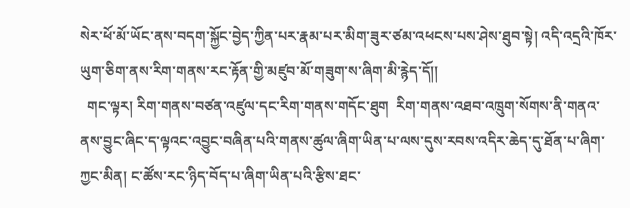སེར་ཕོ་མོ་ཡོང་ནས་བདག་སྐྱོང་བྱེད་ཀྱིན་པར་རྣམ་པར་མིག་ཟུར་ཙམ་འཕངས་པས་ཤེས་ཐུབ་སྟེ། འདི་འདྲའི་ཁོར་ཡུག་ཅིག་ནས་རིག་གནས་རང་རྟོན་གྱི་མཛུབ་མོ་གཟུག་ས་ཞིག་མི་རྙེད་དོ།།
  གང་ལྟར། རིག་གནས་བཙན་འཛུལ་དང་རིག་གནས་གདོང་ཐུག  རིག་གནས་འཐབ་འཁྲུག་སོགས་ནི་གནའ་ནས་བྱུང་ཞིང་ད་ལྟའང་འབྱུང་བཞིན་པའི་གནས་ཚུལ་ཞིག་ཡིན་པ་ལས་དུས་རབས་འདིར་ཆེད་དུ་ཐོན་པ་ཞིག་ཀྱང་མིན། ང་ཚོས་རང་ཉིད་བོད་པ་ཞིག་ཡིན་པའི་རྩིས་ཐང་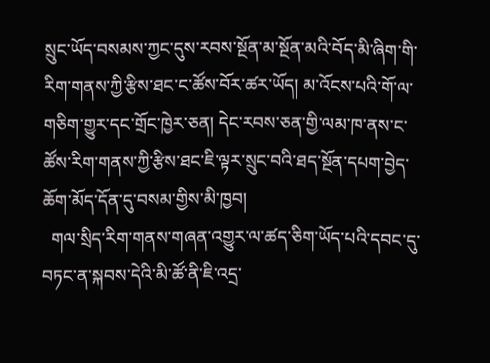སྲུང་ཡོད་བསམས་ཀྱང་དུས་རབས་སྔོན་མ་སྔོན་མའི་བོད་མི་ཞིག་གི་རིག་གནས་ཀྱི་རྩིས་ཐང་ང་ཚོས་བོར་ཚར་ཡོད། མ་འོངས་པའི་གོ་ལ་གཅིག་གྱུར་དང་གྲོང་ཁྱེར་ཅན། དེང་རབས་ཅན་གྱི་ལམ་ཁ་ནས་ང་ཚོས་རིག་གནས་ཀྱི་རྩིས་ཐང་ཇི་ལྟར་སྲུང་བའི་ཐད་སྔོན་དཔག་བྱེད་ཆོག་མོད་དོན་དུ་བསམ་གྱིས་མི་ཁྱབ།
  གལ་སྲིད་རིག་གནས་གཞན་འགྱུར་ལ་ཚད་ཅིག་ཡོད་པའི་དབང་དུ་བཏང་ན་སྐབས་དེའི་མི་ཚོ་ནི་ཇི་འདྲ་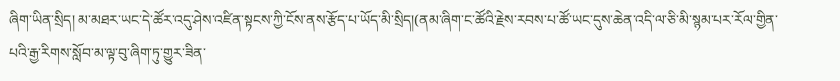ཞིག་ཡིན་སྲིད། མ་མཐར་ཡང་དེ་ཚོར་འདུ་ཤེས་འཛིན་སྟངས་ཀྱི་ངོས་ནས་རྩོད་པ་ཡོད་མི་སྲིད།(ནམ་ཞིག་ང་ཚོའི་རྗེས་རབས་པ་ཚོ་ཡང་དུས་ཆེན་འདི་ལ་ཅི་མི་སྙམ་པར་རོལ་གྱིན་པའི་རྒྱ་རིགས་སློབ་མ་ལྟ་བུ་ཞིག་ཏུ་གྱུར་ཟིན་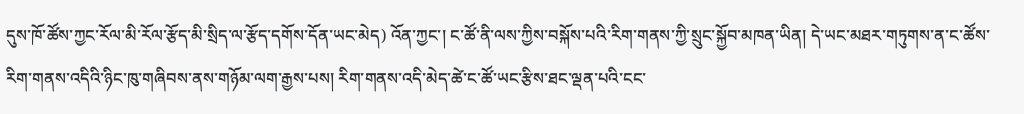དུས་ཁོ་ཚོས་ཀྱང་རོལ་མི་རོལ་རྩོད་མི་སྲིད་ལ་རྩོད་དགོས་དོན་ཡང་མེད) འོན་ཀྱང་། ང་ཚོ་ནི་ལས་ཀྱིས་བསྐོས་པའི་རིག་གནས་ཀྱི་སྲུང་སྐྱོབ་མཁན་ཡིན། དེ་ཡང་མཐར་གཏུགས་ན་ང་ཚོས་རིག་གནས་འདིའི་ཉིང་ཁུ་གཞིབས་ནས་གཉོམ་ལག་རྒྱས་པས། རིག་གནས་འདི་མེད་ཚེ་ང་ཚོ་ཡང་རྩིས་ཐང་ལྡན་པའི་ངང་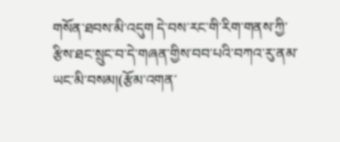གསོན་ཐབས་མི་འདུག དེ་བས་རང་གི་རིག་གནས་ཀྱི་རྩིས་ཐང་སྲུང་བ་དེ་གཞན་གྱིས་བབ་པའི་བཀའ་རུ་ནམ་ཡང་མི་བསམ།(རྩོམ་འགན་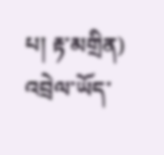པ། རྟ་མགྲིན)
འབྲེལ་ཡོད་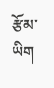རྩོམ་ཡིག